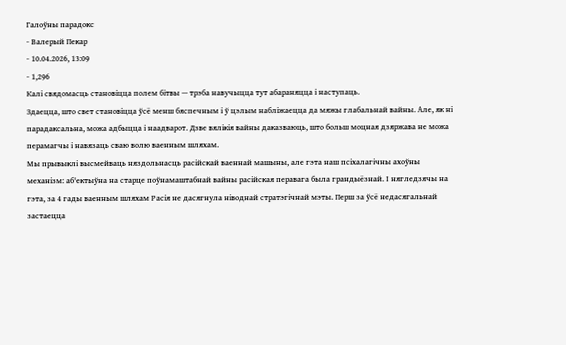Галоўны парадокс
- Валерый Пекар
- 10.04.2026, 13:09
- 1,296
Калі свядомасць становіцца полем бітвы — трэба навучыцца тут абараняцца і наступаць.
Здаецца, што свет становіцца ўсё менш бяспечным і ў цэлым набліжаецца да мяжы глабальнай вайны. Але, як ні парадаксальна, можа адбыцца і наадварот. Дзве вялікія вайны даказваюць, што больш моцная дзяржава не можа перамагчы і навязаць сваю волю ваенным шляхам.
Мы прывыклі высмейваць няздольнасць расійскай ваеннай машыны, але гэта наш псіхалагічны ахоўны механізм: аб'ектыўна на старце поўнамаштабнай вайны расійская перавага была грандыёзнай. І нягледзячы на гэта, за 4 гады ваенным шляхам Расія не дасягнула ніводнай стратэгічнай мэты. Перш за ўсё недасягальнай застаецца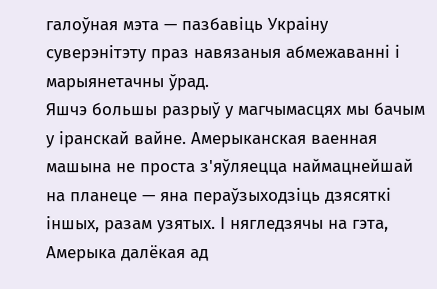галоўная мэта — пазбавіць Украіну суверэнітэту праз навязаныя абмежаванні і марыянетачны ўрад.
Яшчэ большы разрыў у магчымасцях мы бачым у іранскай вайне. Амерыканская ваенная машына не проста з'яўляецца наймацнейшай на планеце — яна пераўзыходзіць дзясяткі іншых, разам узятых. І нягледзячы на гэта, Амерыка далёкая ад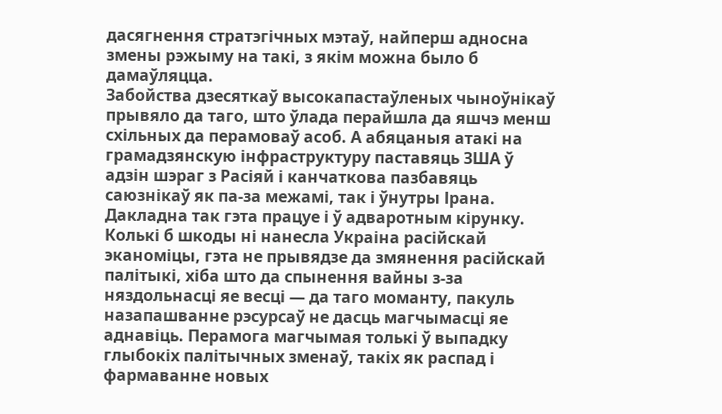дасягнення стратэгічных мэтаў, найперш адносна змены рэжыму на такі, з якім можна было б дамаўляцца.
Забойства дзесяткаў высокапастаўленых чыноўнікаў прывяло да таго, што ўлада перайшла да яшчэ менш схільных да перамоваў асоб. А абяцаныя атакі на грамадзянскую інфраструктуру паставяць ЗША ў адзін шэраг з Расіяй і канчаткова пазбавяць саюзнікаў як па-за межамі, так і ўнутры Ірана.
Дакладна так гэта працуе і ў адваротным кірунку. Колькі б шкоды ні нанесла Украіна расійскай эканоміцы, гэта не прывядзе да змянення расійскай палітыкі, хіба што да спынення вайны з-за няздольнасці яе весці — да таго моманту, пакуль назапашванне рэсурсаў не дасць магчымасці яе аднавіць. Перамога магчымая толькі ў выпадку глыбокіх палітычных зменаў, такіх як распад і фармаванне новых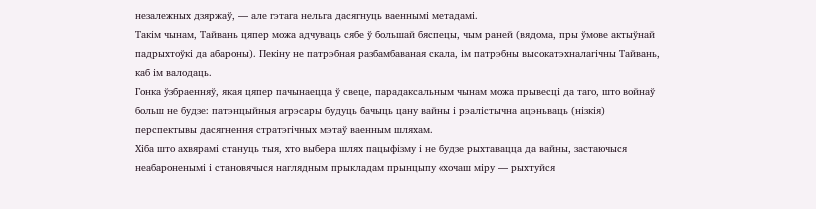незалежных дзяржаў, — але гэтага нельга дасягнуць ваеннымі метадамі.
Такім чынам, Тайвань цяпер можа адчуваць сябе ў большай бяспецы, чым раней (вядома, пры ўмове актыўнай падрыхтоўкі да абароны). Пекіну не патрэбная разбамбаваная скала, ім патрэбны высокатэхналагічны Тайвань, каб ім валодаць.
Гонка ўзбраенняў, якая цяпер пачынаецца ў свеце, парадаксальным чынам можа прывесці да таго, што войнаў больш не будзе: патэнцыйныя агрэсары будуць бачыць цану вайны і рэалістычна ацэньваць (нізкія) перспектывы дасягнення стратэгічных мэтаў ваенным шляхам.
Хіба што ахвярамі стануць тыя, хто выбера шлях пацыфізму і не будзе рыхтавацца да вайны, застаючыся неабароненымі і становячыся наглядным прыкладам прынцыпу «хочаш міру — рыхтуйся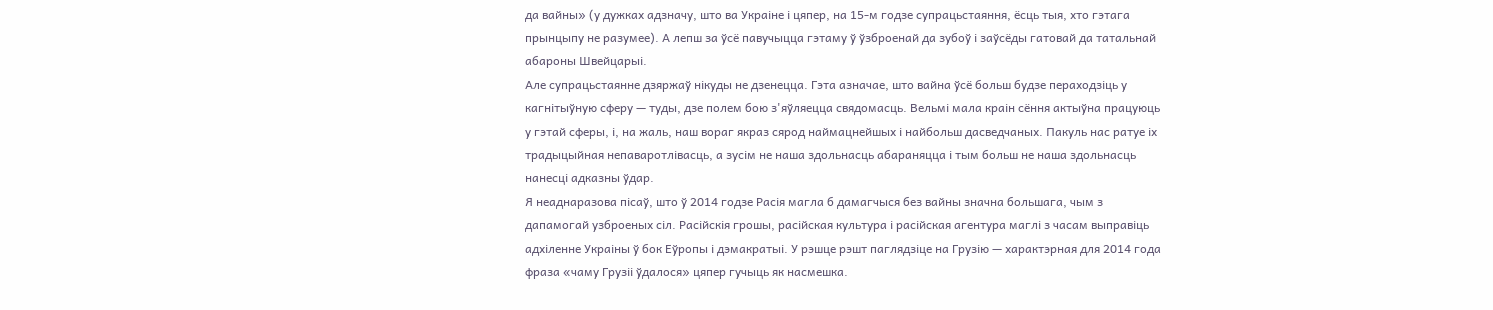да вайны» (у дужках адзначу, што ва Украіне і цяпер, на 15-м годзе супрацьстаяння, ёсць тыя, хто гэтага прынцыпу не разумее). А лепш за ўсё павучыцца гэтаму ў ўзброенай да зубоў і заўсёды гатовай да татальнай абароны Швейцарыі.
Але супрацьстаянне дзяржаў нікуды не дзенецца. Гэта азначае, што вайна ўсё больш будзе пераходзіць у кагнітыўную сферу — туды, дзе полем бою з'яўляецца свядомасць. Вельмі мала краін сёння актыўна працуюць у гэтай сферы, і, на жаль, наш вораг якраз сярод наймацнейшых і найбольш дасведчаных. Пакуль нас ратуе іх традыцыйная непаваротлівасць, а зусім не наша здольнасць абараняцца і тым больш не наша здольнасць нанесці адказны ўдар.
Я неаднаразова пісаў, што ў 2014 годзе Расія магла б дамагчыся без вайны значна большага, чым з дапамогай узброеных сіл. Расійскія грошы, расійская культура і расійская агентура маглі з часам выправіць адхіленне Украіны ў бок Еўропы і дэмакратыі. У рэшце рэшт паглядзіце на Грузію — характэрная для 2014 года фраза «чаму Грузіі ўдалося» цяпер гучыць як насмешка.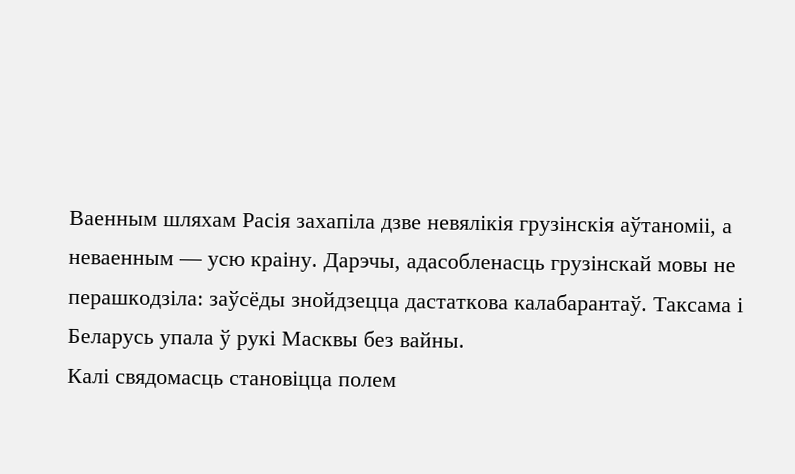Ваенным шляхам Расія захапіла дзве невялікія грузінскія аўтаноміі, а неваенным — усю краіну. Дарэчы, адасобленасць грузінскай мовы не перашкодзіла: заўсёды знойдзецца дастаткова калабарантаў. Таксама і Беларусь упала ў рукі Масквы без вайны.
Калі свядомасць становіцца полем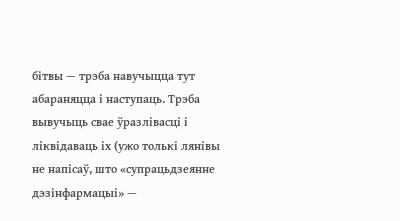бітвы — трэба навучыцца тут абараняцца і наступаць. Трэба вывучыць свае ўразлівасці і ліквідаваць іх (ужо толькі лянівы не напісаў, што «супрацьдзеянне дэзінфармацыі» —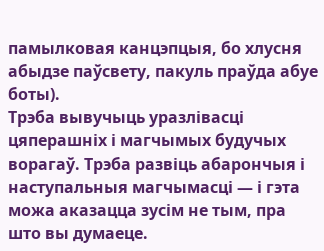памылковая канцэпцыя, бо хлусня абыдзе паўсвету, пакуль праўда абуе боты).
Трэба вывучыць уразлівасці цяперашніх і магчымых будучых ворагаў. Трэба развіць абарончыя і наступальныя магчымасці — і гэта можа аказацца зусім не тым, пра што вы думаеце.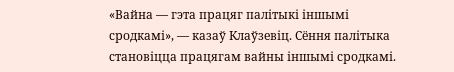«Вайна — гэта працяг палітыкі іншымі сродкамі», — казаў Клаўзевіц. Сёння палітыка становіцца працягам вайны іншымі сродкамі.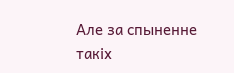Але за спыненне такіх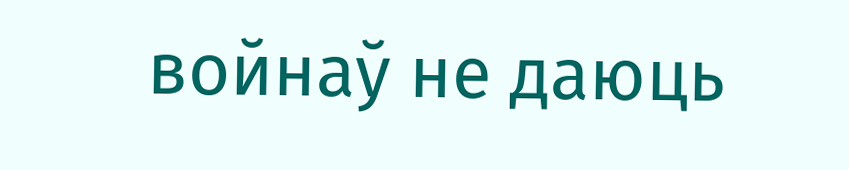войнаў не даюць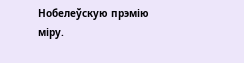Нобелеўскую прэмію міру.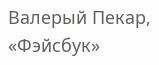Валерый Пекар, «Фэйсбук»